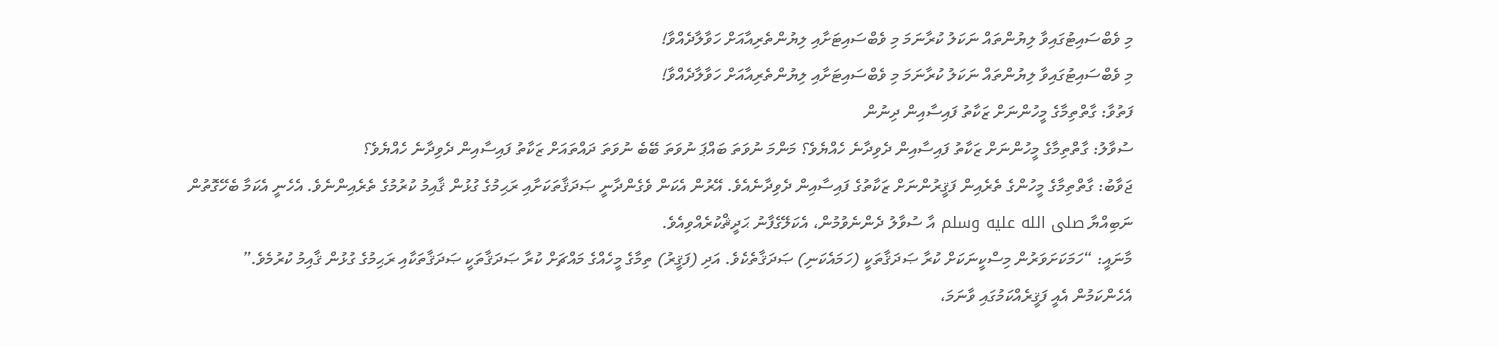މި ވެބްސައިޓުގައިވާ ލިޔުންތައް ނަކަލު ކުރާނަމަ މި ވެބްސައިޓަށާއި ލިޔުންތެރިއާއަށް ހަވާލާދެއްވާ!
މި ވެބްސައިޓުގައިވާ ލިޔުންތައް ނަކަލު ކުރާނަމަ މި ވެބްސައިޓަށާއި ލިޔުންތެރިއާއަށް ހަވާލާދެއްވާ!
ފަތުވާ: ގާތްތިމާގެ މީހުންނަށް ޒަކާތު ފައިސާއިން ދިނުން
ސުވާލު: ގާތްތިމާގެ މީހުންނަށް ޒަކާތު ފައިސާއިން ދެވިދާނެ ހެއްޔެވެ؟ މަންމަ ނުވަތަ ބައްޕަ ނުވަތަ ބޭބެ ނުވަތަ ދައްތައަށް ޒަކާތު ފައިސާއިން ދެވިދާނެ ހެއްޔެވެ؟
ޖަވާބު: ގާތްތިމާގެ މީހުންގެ ތެރެއިން ފަޤީރުންނަށް ޒަކާތުގެ ފައިސާއިން ދެވިދާނެއެވެ. އޭރުން އެކަން ވެގެންދާނީ ޞަދަޤާތަކަށާއި ރަޙިމުގެ ގުޅުން ޤާއިމު ކުރުމުގެ ތެރެއިންނެވެ. އެހެނީ އެކަމާ ބެހޭގޮތުން ނަބިއްޔާ صلى الله عليه وسلم އާ ސުވާލު ދެންނެވުމުން، އެކަލޭގެފާނު ޙަދީޘްކުރެއްވިއެވެ.
މާނައީ: “ހަމަކަށަވަރުން މިސްކީނަކަށް ކުރާ ޞަދަޤާތަކީ (ހަމައެކަނި) ޞަދަޤާތެކެވެ. އަދި (ފަޤީރު) ތިމާގެ މީހެއްގެ މައްޗަށް ކުރާ ޞަދަޤާތަކީ ޞަދަޤާތަކާއި ރަޙިމުގެ ގުޅުން ޤާއިމު ކުރުމެވެ.”
އެހެންކަމުން އެއީ ފަޤީރެއްކަމުގައި ވާނަމަ،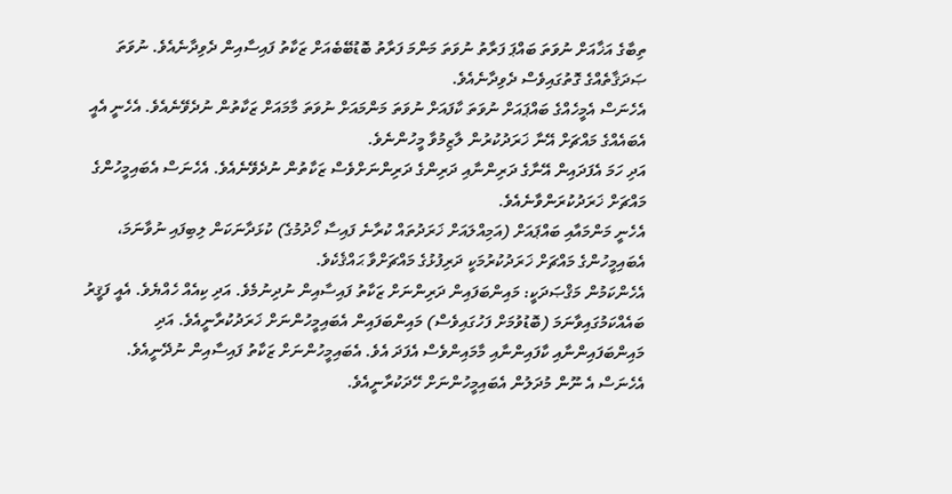ތިބާގެ އަޚާއަށް ނުވަތަ ބައްޕަ ފަރާތު ނުވަތަ މަންމަ ފަރާތު ބޮޑުބޭބެއަށް ޒަކާތު ފައިސާއިން ދެވިދާނެއެވެ. ނުވަތަ ޞަދަޤާތެއްގެ ގޮތުގައިވެސް ދެވިދާނެއެވެ.
އެހެނަސް އެމީހެއްގެ ބައްޕައަށް ނުވަތަ ކާފައަށް ނުވަތަ މަންމައަށް ނުވަތަ މާމައަށް ޒަކާތުން ނުދެވޭނެއެވެ. އެހެނީ އެއީ އެބައެއްގެ މައްޗަށް އޭނާ ޚަރަދުކުރުން ލާޒިމުވާ މީހުންނެވެ.
އަދި ހަމަ އެފަދައިން އޭނާގެ ދަރިންނާއި ދަރިންގެ ދަރިންނަށްވެސް ޒަކާތުން ނުދެވޭނެއެވެ. އެހެނަސް އެބައިމީހުންގެ މައްޗަށް ޚަރަދުކުރަންވާނެއެވެ.
އެހެނީ މަންމައާއި ބައްޕައަށް (އަމިއްލައަށް ޚަރަދުތައް ކުރާނެ ފައިސާ ހޯދުމުގެ) ކުޅަދާނަކަން ލިބިފައި ނުވާނަމަ، އެބައިމީހުންގެ މައްޗަށް ޚަރަދުކުރުމަކީ ދަރިފުޅުގެ މައްޗަށްވާ ޙައްޤެކެވެ.
އެހެންކަމުން މަޤްޞަދަކީ: މައިންބަފައިން ދަރިންނަށް ޒަކާތު ފައިސާއިން ނުދިނުމެވެ. އަދި ކިއެއް ހެއްޔެވެ. އެއީ ފަޤީރު ބައެއްކަމުގައިވާނަމަ (ބޮޑުވުމަށް ފަހުގައިވެސް) މައިންބަފައިން އެބައިމީހުންނަށް ޚަރަދުކުރާނީއެވެ. އަދި މައިންބަފައިންނާއި ކާފައިންނާއި މާމައިންވެސް އެފަދަ އެވެ. އެބައިމީހުންނަށް ޒަކާތު ފައިސާއިން ނުދޭނީއެވެ. އެހެނަސް އެ ނޫން މުދަލުން އެބައިމީހުންނަށް ހޭދަކުރާނީއެވެ.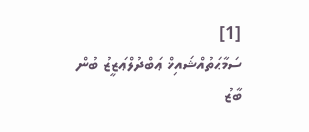[1]
ސަމާޙަތުއްޝައިޚް ޢަބްދުލްޢަޒީޒު ބުން ބާޒު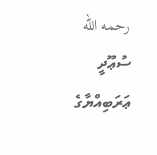رحمه الله
ސުޢޫދީ ޢަރަބިއްޔާގެ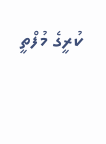ކުރީގެ މުފްތީ